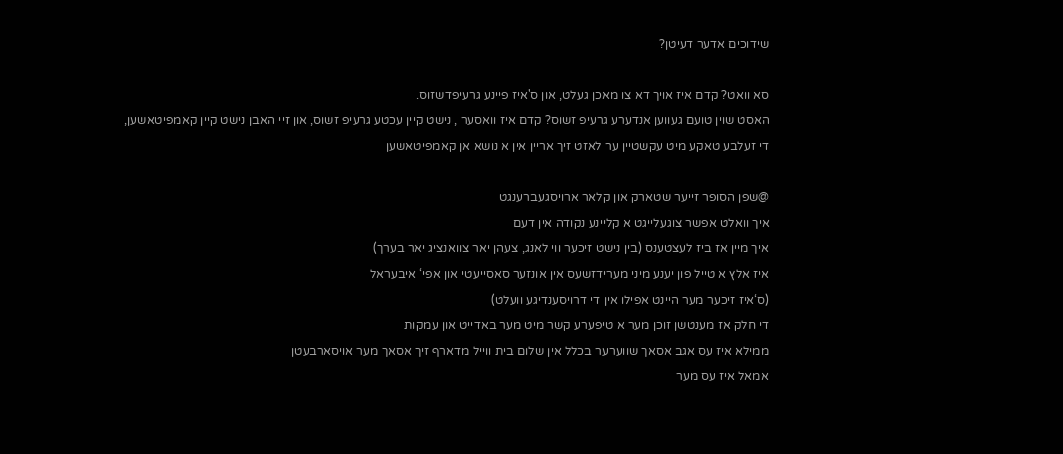שידוכים אדער דעיטן?

סא וואט? קדם איז אויך דא צו מאכן געלט, און ס'איז פיינע גרעיפדשזוס.
האסט שוין טועם געווען אנדערע גרעיפ זשוס? קדם איז וואסער , נישט קיין עכטע גרעיפ זשוס, און זיי האבן נישט קיין קאמפיטאשען,
די זעלבע טאקע מיט עקשטיין ער לאזט זיך אריין אין א נושא אן קאמפיטאשען

@שפן הסופר זייער שטארק און קלאר ארויסגעברענגט
איך וואלט אפשר צוגעלייגט א קליינע נקודה אין דעם
איך מיין אז ביז לעצטענס (בין נישט זיכער ווי לאנג, צעהן יאר צוואנציג יאר בערך)
איז אלץ א טייל פון יענע מיני מערידזשעס אין אונזער סאסייעטי און אפי‘ איבעראל
(ס‘איז זיכער מער היינט אפילו אין די דרויסענדיגע וועלט)
די חלק אז מענטשן זוכן מער א טיפערע קשר מיט מער באדייט און עמקות
ממילא איז עס אגב אסאך שווערער בכלל אין שלום בית ווייל מדארף זיך אסאך מער אויסארבעטן
אמאל איז עס מער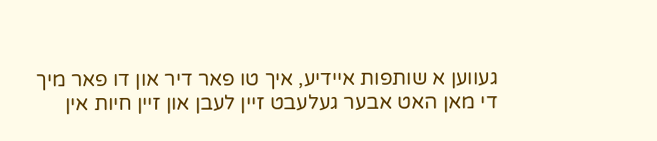געווען א שותפות איידיע, איך טו פאר דיר און דו פאר מיך
די מאן האט אבער געלעבט זיין לעבן און זיין חיות אין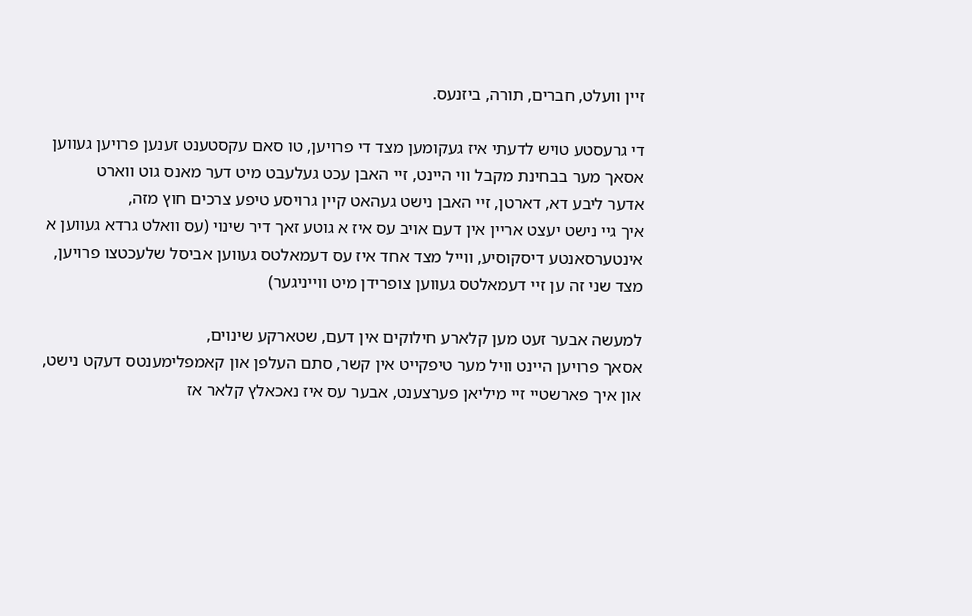זיין וועלט, חברים, תורה, ביזנעס.

די גרעסטע טויש לדעתי איז געקומען מצד די פרויען, טו סאם עקסטענט זענען פרויען געווען
אסאך מער בבחינת מקבל ווי היינט, זיי האבן עכט געלעבט מיט דער מאנס גוט ווארט
אדער ליבע דא, דארטן, זיי האבן נישט געהאט קיין גרויסע טיפע צרכים חוץ מזה,
איך גיי נישט יעצט אריין אין דעם אויב עס איז א גוטע זאך דיר שינוי (עס וואלט גרדא געווען א אינטערסאנטע דיסקוסיע, ווייל מצד אחד איז עס דעמאלטס געווען אביסל שלעכטצו פרויען, מצד שני זה ען זיי דעמאלטס געווען צופרידן מיט ווייניגער)

למעשה אבער זעט מען קלארע חילוקים אין דעם, שטארקע שינוים,
אסאך פרויען היינט וויל מער טיפקייט אין קשר, סתם העלפן און קאמפלימענטס דעקט נישט, און איך פארשטיי זיי מיליאן פערצענט, אבער עס איז נאכאלץ קלאר אז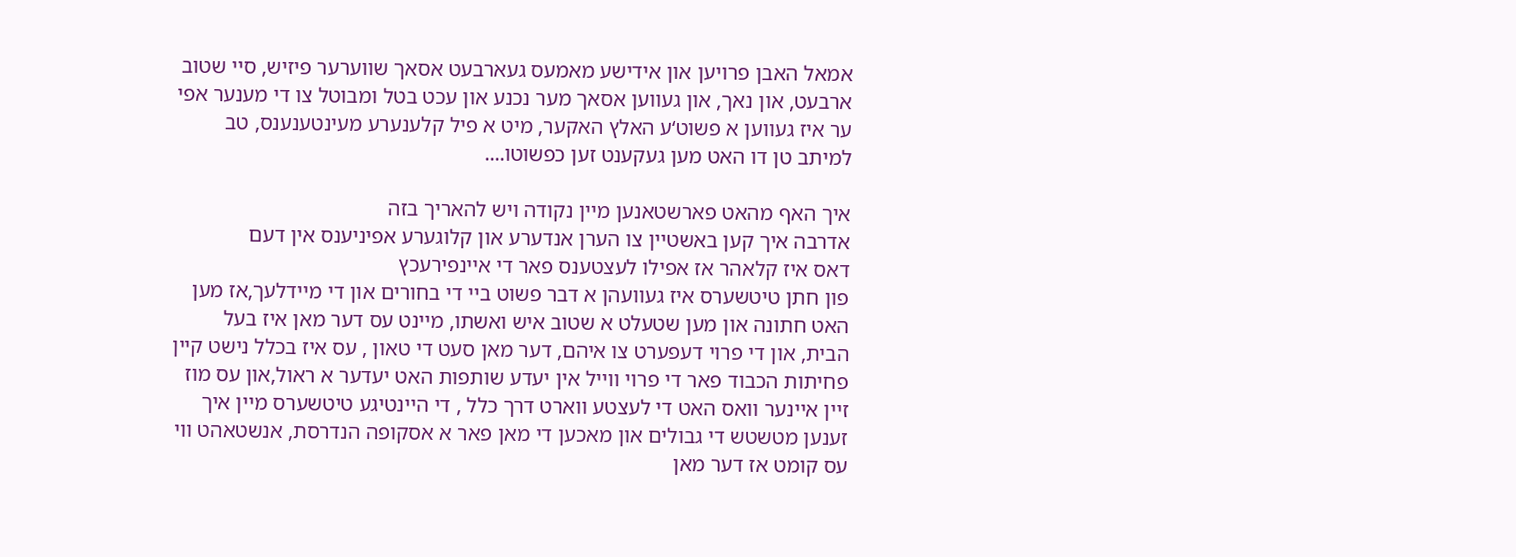אמאל האבן פרויען און אידישע מאמעס געארבעט אסאך שווערער פיזיש, סיי שטוב ארבעט, און נאך, און געווען אסאך מער נכנע און עכט בטל ומבוטל צו די מענער אפי ער איז געווען א פשוט‘ע האלץ האקער, מיט א פיל קלענערע מעינטענענס, טב למיתב טן דו האט מען געקענט זען כפשוטו....

איך האף מהאט פארשטאנען מיין נקודה ויש להאריך בזה
אדרבה איך קען באשטיין צו הערן אנדערע און קלוגערע אפיניענס אין דעם
דאס איז קלאהר אז אפילו לעצטענס פאר די איינפירעכץ
פון חתן טיטשערס איז געוועהן א דבר פשוט ביי די בחורים און די מיידלעך,אז מען האט חתונה און מען שטעלט א שטוב איש ואשתו, מיינט עס דער מאן איז בעל הבית, און די פרוי דעפערט צו איהם, דער מאן סעט די טאון , עס איז בכלל נישט קיין פחיתות הכבוד פאר די פרוי ווייל אין יעדע שותפות האט יעדער א ראול,און עס מוז זיין איינער וואס האט די לעצטע ווארט דרך כלל , די היינטיגע טיטשערס מיין איך זענען מטשטש די גבולים און מאכען די מאן פאר א אסקופה הנדרסת, אנשטאהט ווי עס קומט אז דער מאן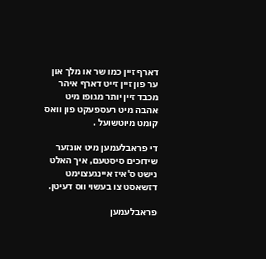דארף זיין כמו שר או מלך און ער פון זיין זייט דארף איהר מכבד זיין יותר מגופו מיט אהבה מיט רעספעקט פון וואס קומט מיוטשועל .

די פראבלעמען מיט אונזער שידוכים סיסטעם, איך האלט נישט ס'איז איינגעצוימט דזשאסט צו בעשוי ווס דעיטן.

פראבלעמען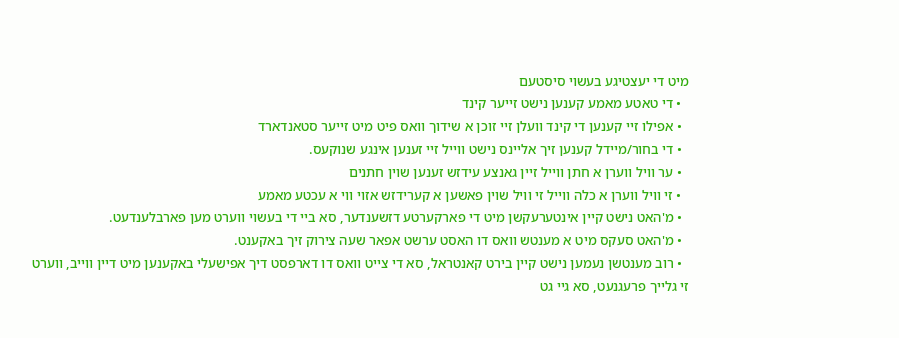מיט די יעצטיגע בעשוי סיסטעם
  • די טאטע מאמע קענען נישט זייער קינד
  • אפילו זיי קענען די קינד וועלן זיי זוכן א שידוך וואס פיט מיט זייער סטאנדארד
  • די בחור/מיידל קענען זיך אליינס נישט ווייל זיי זענען אינגע שנוקעס.
  • ער וויל ווערן א חתן ווייל זיין גאנצע עידזש זענען שוין חתנים
  • זי וויל ווערן א כלה ווייל זי וויל שוין פאשען א קערידזש אזוי ווי א עכטע מאמע
  • מ'האט נישט קיין אינטערעקשן מיט די פארקערטע דזשענדער, סא ביי די בעשוי ווערט מען פארבלענדעט.
  • מ'האט סעקס מיט א מענטש וואס דו האסט ערשט אפאר שעה צירוק זיך באקענט.
  • רוב מענטשן נעמען נישט קיין בירט קאנטראל, סא די צייט וואס דו דארפסט דיך אפישעלי באקענען מיט דיין ווייב, ווערט זי גלייך פרעגנעט, סא גיי גט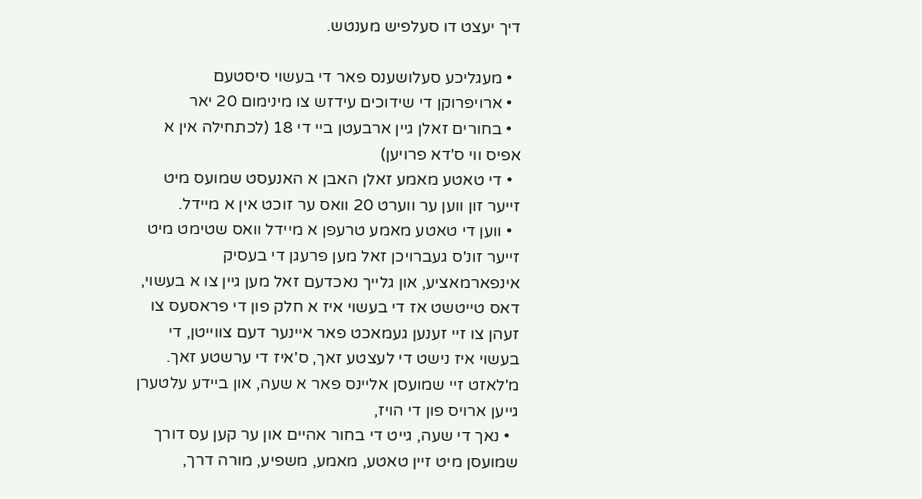דיך יעצט דו סעלפיש מענטש.

  • מעגליכע סעלושענס פאר די בעשוי סיסטעם
  • ארויפרוקן די שידוכים עידזש צו מינימום 20 יאר
  • בחורים זאלן גיין ארבעטן ביי די 18 (לכתחילה אין א אפיס ווי ס'דא פרויען)
  • די טאטע מאמע זאלן האבן א האנעסט שמועס מיט זייער זון ווען ער ווערט 20 וואס ער זוכט אין א מיידל.
  • ווען די טאטע מאמע טרעפן א מיידל וואס שטימט מיט זייער זונ'ס געברויכן זאל מען פרעגן די בעסיק אינפארמאציע, און גלייך נאכדעם זאל מען גיין צו א בעשוי, דאס טייטשט אז די בעשוי איז א חלק פון די פראסעס צו זעהן צו זיי זענען געמאכט פאר איינער דעם צווייטן, די בעשוי איז נישט די לעצטע זאך, ס'איז די ערשטע זאך. מ'לאזט זיי שמועסן אליינס פאר א שעה, און ביידע עלטערן גייען ארויס פון די הויז,
  • נאך די שעה, גייט די בחור אהיים און ער קען עס דורך שמועסן מיט זיין טאטע, מאמע, משפיע, מורה דרך,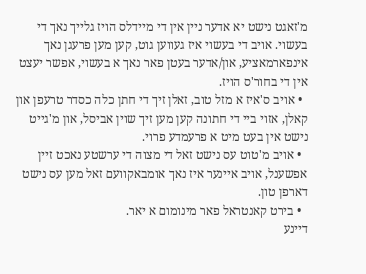מ'זאגט נישט יא אדער ניין אין די מיידלס הויז גלייך נאך די בעשוי. אויב די בעשוי איז געווען גוט, קען מען פרעגן נאך אינפארמאציע, און/אדער בעטן פאר נאך א בעשוי, אפשר יעצט אין די בחור'ס הויז.
  • אויב ס'איז א מזל טוב, זאלן זיך די חתן כלה כסדר טרעפן און קאלן, אזוי ביי די חתונה קען מען זיך שוין אביסל, און מ'גייט נישט אין בעט מיט א פרעמדע פרוי.
  • אויב מ'טוט עס נישט זאל די מצוה די ערשטע נאכט זיין אפשענל, אויב איינער איז נאך אומבאקוועם זאל מען עס נישט דארפן טון.
  • בירט קאנטראל פאר מינומום א יאר.
דיינע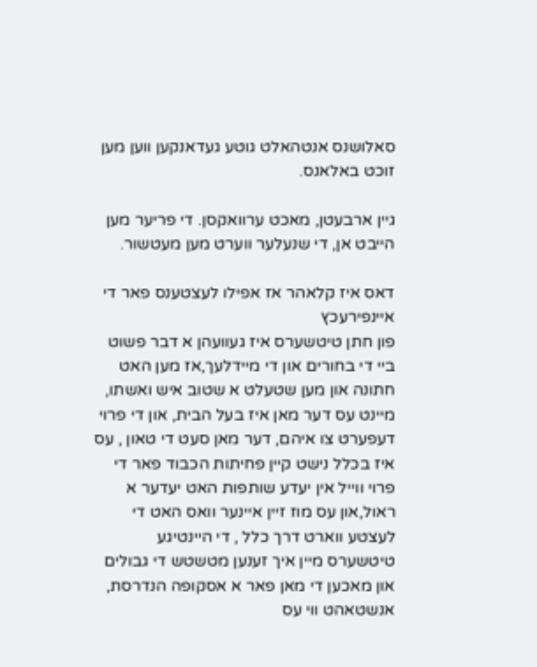סאלושנס אנטהאלט גוטע געדאנקען ווען מען זוכט באלאנס.

גיין ארבעטן, מאכט ערוואקסן. די פריער מען הייבט אן, די שנעלער ווערט מען מעטשור.

דאס איז קלאהר אז אפילו לעצטענס פאר די איינפירעכץ
פון חתן טיטשערס איז געוועהן א דבר פשוט ביי די בחורים און די מיידלעך,אז מען האט חתונה און מען שטעלט א שטוב איש ואשתו, מיינט עס דער מאן איז בעל הבית, און די פרוי דעפערט צו איהם, דער מאן סעט די טאון , עס איז בכלל נישט קיין פחיתות הכבוד פאר די פרוי ווייל אין יעדע שותפות האט יעדער א ראול,און עס מוז זיין איינער וואס האט די לעצטע ווארט דרך כלל , די היינטיגע טיטשערס מיין איך זענען מטשטש די גבולים און מאכען די מאן פאר א אסקופה הנדרסת, אנשטאהט ווי עס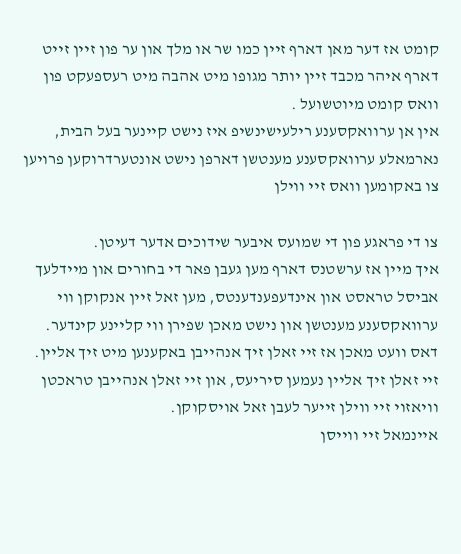קומט אז דער מאן דארף זיין כמו שר או מלך און ער פון זיין זייט דארף איהר מכבד זיין יותר מגופו מיט אהבה מיט רעספעקט פון וואס קומט מיוטשועל .
אין אן ערוואקסענע רילעישינשיפ איז נישט קיינער בעל הבית, נארמאלע ערוואקסענע מענטשן דארפן נישט אונטערדרוקען פרויען צו באקומען וואס זיי ווילן

צו די פראגע פון די שמועס איבער שידוכים אדער דעיטן.
איך מיין אז ערשטנס דארף מען געבן פאר די בחורים און מיידלעך אביסל טראסט און אינדעפענדענטס, מען זאל זיין אנקוקן ווי ערוואקסענע מענטשן און נישט מאכן שפירן ווי קליינע קינדער.
דאס וועט מאכן אז זיי זאלן זיך אנהייבן באקענען מיט זיך אליין. זיי זאלן זיך אליין נעמען סיריעס, און זיי זאלן אנהייבן טראכטן וויאזוי זיי ווילן זייער לעבן זאל אויסקוקן.
איינמאל זיי ווייסן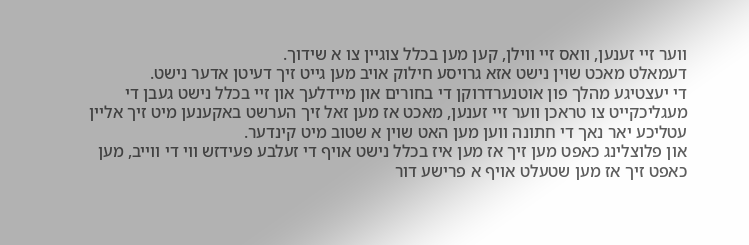ווער זיי זענען, וואס זיי ווילן, קען מען בכלל צוגיין צו א שידוך.
דעמאלט מאכט שוין נישט אזא גרויסע חילוק אויב מען גייט זיך דעיטן אדער נישט.
די יעצטיגע מהלך פון אוטנערדרוקן די בחורים און מיידלעך און זיי בכלל נישט געבן די מעגליכקייט צו טראכן ווער זיי זענען, מאכט אז מען זאל זיך הערשט באקענען מיט זיך אליין עטליכע יאר נאך די חתונה ווען מען האט שוין א שטוב מיט קינדער.
און פלוצלינג כאפט מען זיך אז מען איז בכלל נישט אויף די זעלבע פעידזש ווי די ווייב, מען כאפט זיך אז מען שטעלט אויף א פרישע דור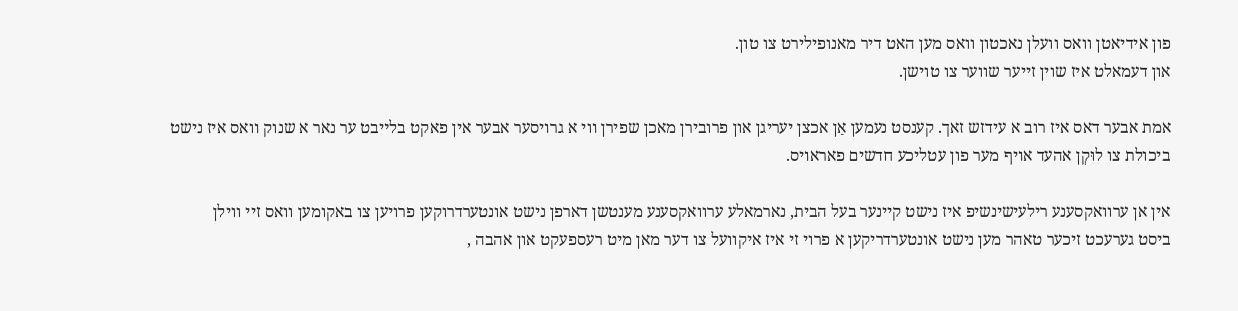פון אידיאטן וואס וועלן נאכטון וואס מען האט דיר מאנופילירט צו טון.
און דעמאלט איז שוין זייער שווער צו טוישן.

אמת אבער דאס איז רוב א עידזש זאך. קענסט נעמען אַן אכצן יעריגן און פרובירן מאכן שפירן װי א גרױסער אבער אין פאקט בלײבט ער נאר א שנוק װאס איז נישט ביכולת צו לוּקְן אהעד אױף מער פון עטליכע חדשים פאראױס.

אין אן ערוואקסענע רילעישינשיפ איז נישט קיינער בעל הבית, נארמאלע ערוואקסענע מענטשן דארפן נישט אונטערדרוקען פרויען צו באקומען וואס זיי ווילן
ביסט גערעכט זיכער טאהר מען נישט אונטערדריקען א פרוי זי איז איקוועל צו דער מאן מיט רעספעקט און אהבה ,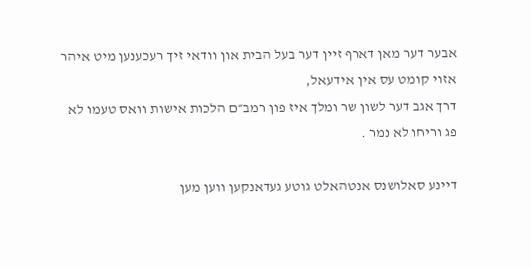אבער דער מאן דארף זיין דער בעל הבית און וודאי זיך רעכענען מיט איהר אזוי קומט עס אין אידעאל,
דרך אגב דער לשון שר ומלך איז פון רמב״ם הלכות אישות וואס טעמו לא פג וריחו לא נמר .

דיינע סאלושנס אנטהאלט גוטע געדאנקען ווען מען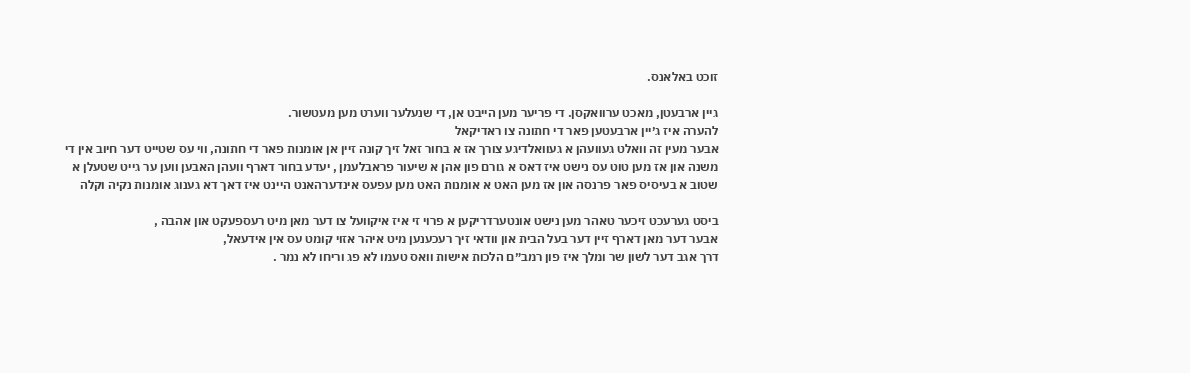זוכט באלאנס.

גיין ארבעטן, מאכט ערוואקסן. די פריער מען הייבט אן, די שנעלער ווערט מען מעטשור.
להערה איז ג׳יין ארבעטען פאר די חתונה צו ראדיקאל
אבער מעין זה וואלט געוועהן א געוואלדיגע צורך אז א בחור זאל זיך קונה זיין אן אומנות פאר די חתונה, ווי עס שטייט דער חיוב אין די משנה און אז מען טוט עס נישט איז דאס א גורם פון אהן א שיעור פראבלעמן , יעדע בחור דארף וועהן האבען ווען ער גייט שטעלן א שטוב א בעיסיס פאר פרנסה און אז מען האט א אומנות האט מען עפעס אינדערהאנט היינט איז דאך דא גענוג אומנות נקיה וקלה

ביסט גערעכט זיכער טאהר מען נישט אונטערדריקען א פרוי זי איז איקוועל צו דער מאן מיט רעספעקט און אהבה ,
אבער דער מאן דארף זיין דער בעל הבית און וודאי זיך רעכענען מיט איהר אזוי קומט עס אין אידעאל,
דרך אגב דער לשון שר ומלך איז פון רמב״ם הלכות אישות וואס טעמו לא פג וריחו לא נמר .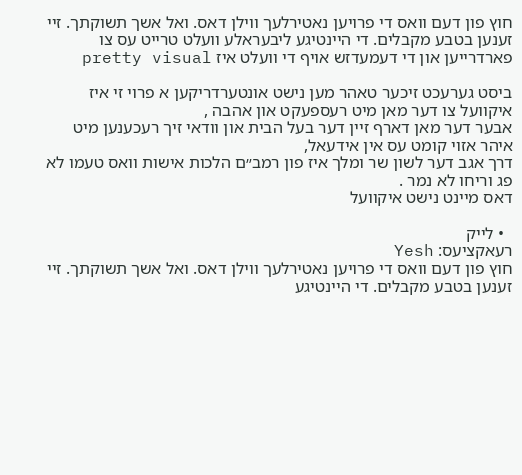חוץ פון דעם וואס די פרויען נאטירלעך ווילן דאס. ואל אשך תשוקתך. זיי זענען בטבע מקבלים. די היינטיגע ליבעראלע וועלט טרייט עס צו פארדרייען און די דעמעדזש אויף די וועלט איז pretty visual

ביסט גערעכט זיכער טאהר מען נישט אונטערדריקען א פרוי זי איז איקוועל צו דער מאן מיט רעספעקט און אהבה ,
אבער דער מאן דארף זיין דער בעל הבית און וודאי זיך רעכענען מיט איהר אזוי קומט עס אין אידעאל,
דרך אגב דער לשון שר ומלך איז פון רמב״ם הלכות אישות וואס טעמו לא פג וריחו לא נמר .
דאס מיינט נישט איקוועל

  • לייק
רעאקציעס: Yesh
חוץ פון דעם וואס די פרויען נאטירלעך ווילן דאס. ואל אשך תשוקתך. זיי זענען בטבע מקבלים. די היינטיגע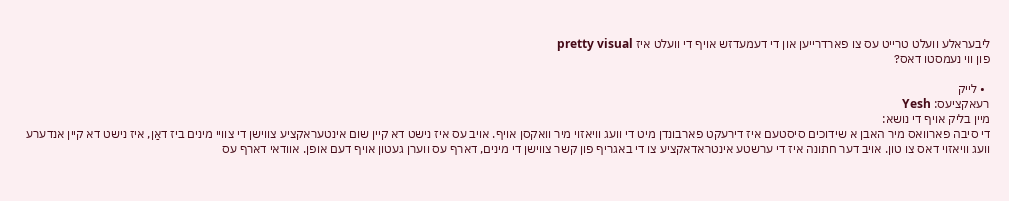ליבעראלע וועלט טרייט עס צו פארדרייען און די דעמעדזש אויף די וועלט איז pretty visual
פון ווי נעמסטו דאס?

  • לייק
רעאקציעס: Yesh
מיין בליק אויף די נושא:
די סיבה פארוואס מיר האבן א שידוכים סיסטעם איז דירעקט פארבונדן מיט די וועג וויאזוי מיר וואקסן אויף. אויב עס איז נישט דא קיין שום אינטעראקציע צווישן די צוויי מינים ביז דאַן, איז נישט דא קיין אנדערע וועג וויאזוי דאס צו טון. אויב דער חתונה איז די ערשטע אינטראדאקציע צו די באגריף פון קשר צווישן די מינים, דארף עס ווערן געטון אויף דעם אופן. אוודאי דארף עס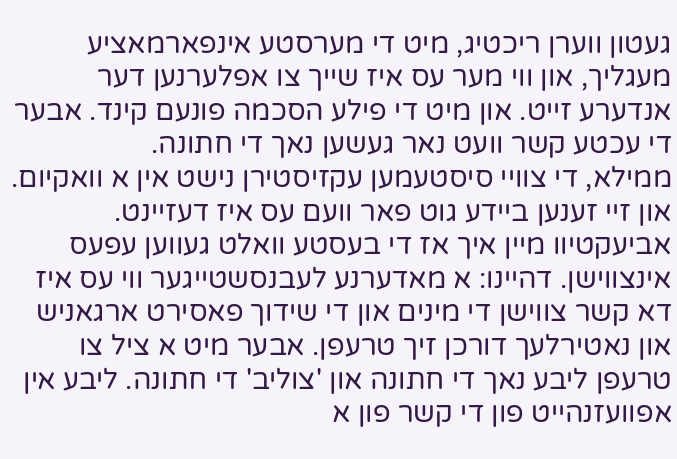געטון ווערן ריכטיג, מיט די מערסטע אינפארמאציע מעגליך, און ווי מער עס איז שייך צו אפלערנען דער אנדערע זייט. און מיט די פילע הסכמה פונעם קינד. אבער די עכטע קשר וועט נאר געשען נאך די חתונה.
ממילא, די צוויי סיסטעמען עקזיסטירן נישט אין א וואקיום. און זיי זענען ביידע גוט פאר וועם עס איז דעזיינט.
אביעקטיוו מיין איך אז די בעסטע וואלט געווען עפעס אינצווישן. דהיינו: א מאדערנע לעבנסשטייגער ווי עס איז דא קשר צווישן די מינים און די שידוך פאסירט ארגאניש און נאטירלעך דורכן זיך טרעפן. אבער מיט א ציל צו טרעפן ליבע נאך די חתונה און 'צוליב' די חתונה. ליבע אין אפוועזנהייט פון די קשר פון א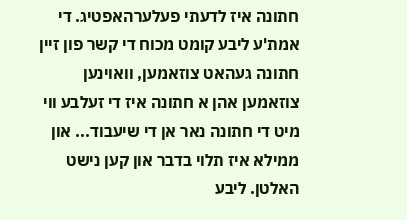חתונה איז לדעתי פעלערהאפטיג. די אמת'ע ליבע קומט מכוח די קשר פון זיין חתונה געהאט צוזאמען, וואוינען צוזאמען אהן א חתונה איז די זעלבע ווי מיט די חתונה נאר אן די שיעבוד... און ממילא איז תלוי בדבר און קען נישט האלטן. ליבע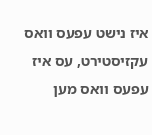איז נישט עפעס וואס עקזיסטירט, עס איז עפעס וואס מען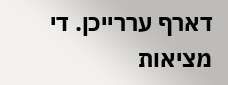דארף עררייכן. די מציאות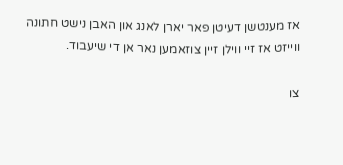אז מענטשן דעיטן פאר יארן לאנג און האבן נישט חתונה ווייזט אז זיי ווילן זיין צוזאמען נאר אן די שיעבוד.

צו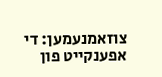צוזאמנעמען: די אפענקייט פון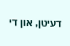דעיטן, און די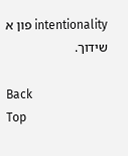intentionality פון א שידוך.

Back
Top